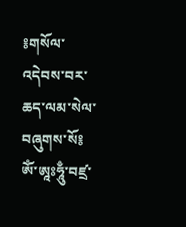༔གསོལ་འདེབས་བར་ཆད་ལམ་སེལ་བཞུགས་སོ༔ ཨོཾ་ཨཱཿཧཱུྃ་བཛྲ་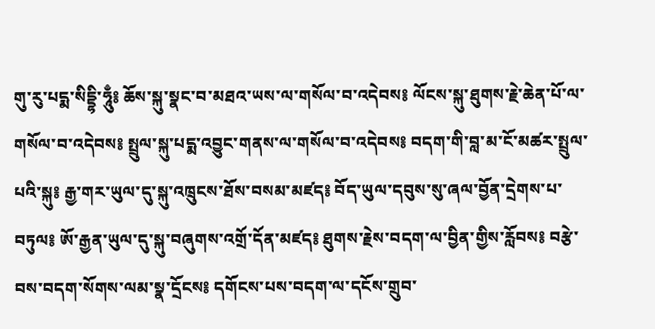གུ་རུ་པདྨ་སིདྡྷི་ཧཱུྃ༔ ཆོས་སྐུ་སྣང་བ་མཐའ་ཡས་ལ་གསོལ་བ་འདེབས༔ ལོངས་སྐུ་ཐུགས་རྗེ་ཆེན་པོ་ལ་གསོལ་བ་འདེབས༔ སྤྲུལ་སྐུ་པདྨ་འབྱུང་གནས་ལ་གསོལ་བ་འདེབས༔ བདག་གི་བླ་མ་ངོ་མཚར་སྤྲུལ་པའི་སྐུ༔ རྒྱ་གར་ཡུལ་དུ་སྐུ་འཁྲུངས་ཐོས་བསམ་མཛད༔ བོད་ཡུལ་དབུས་སུ་ཞལ་བྱོན་དྲེགས་པ་བཏུལ༔ ཨོ་རྒྱན་ཡུལ་དུ་སྐུ་བཞུགས་འགྲོ་དོན་མཛད༔ ཐུགས་རྗེས་བདག་ལ་བྱིན་གྱིས་རློབས༔ བརྩེ་བས་བདག་སོགས་ལམ་སྣ་དྲོངས༔ དགོངས་པས་བདག་ལ་དངོས་གྲུབ་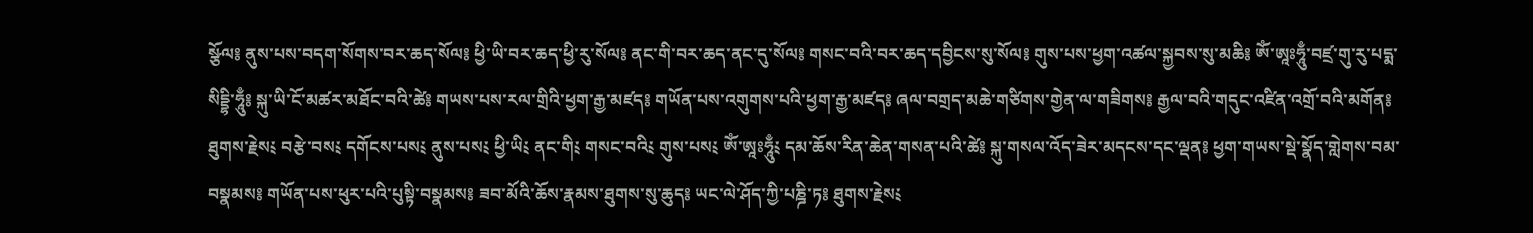སྩོལ༔ ནུས་པས་བདག་སོགས་བར་ཆད་སོལ༔ ཕྱི་ཡི་བར་ཆད་ཕྱི་རུ་སོལ༔ ནང་གི་བར་ཆད་ནང་དུ་སོལ༔ གསང་བའི་བར་ཆད་དབྱིངས་སུ་སོལ༔ གུས་པས་ཕྱག་འཚལ་སྐྱབས་སུ་མཆི༔ ཨོཾ་ཨཱཿཧཱུྃ་བཛྲ་གུ་རུ་པདྨ་སིདྡྷི་ཧཱུྃ༔ སྐུ་ཡི་ངོ་མཚར་མཐོང་བའི་ཚེ༔ གཡས་པས་རལ་གྲིའི་ཕྱག་རྒྱ་མཛད༔ གཡོན་པས་འགུགས་པའི་ཕྱག་རྒྱ་མཛད༔ ཞལ་བགྲད་མཆེ་གཙིགས་གྱེན་ལ་གཟིགས༔ རྒྱལ་བའི་གདུང་འཛིན་འགྲོ་བའི་མགོན༔ ཐུགས་རྗེས༴ བརྩེ་བས༴ དགོངས་པས༴ ནུས་པས༴ ཕྱི་ཡི༴ ནང་གི༴ གསང་བའི༴ གུས་པས༴ ཨོཾ་ཨཱཿཧཱུྃ༴ དམ་ཆོས་རིན་ཆེན་གསན་པའི་ཚེ༔ སྐུ་གསལ་འོད་ཟེར་མདངས་དང་ལྡན༔ ཕྱག་གཡས་སྡེ་སྣོད་གླེགས་བམ་བསྣམས༔ གཡོན་པས་ཕུར་པའི་པུསྟི་བསྣམས༔ ཟབ་མོའི་ཆོས་རྣམས་ཐུགས་སུ་ཆུད༔ ཡང་ལེ་ཤོད་ཀྱི་པཎྜི་ཏ༔ ཐུགས་རྗེས༴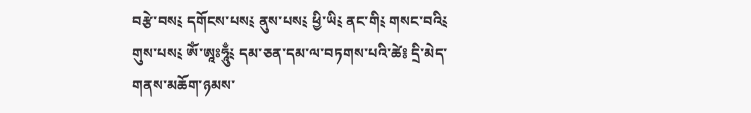བརྩེ་བས༴ དགོངས་པས༴ ནུས་པས༴ ཕྱི་ཡི༴ ནང་གི༴ གསང་བའི༴ གུས་པས༴ ཨོཾ་ཨཱཿཧཱུྃ༴ དམ་ཅན་དམ་ལ་བཏགས་པའི་ཚེ༔ དྲི་མེད་གནས་མཆོག་ཉམས་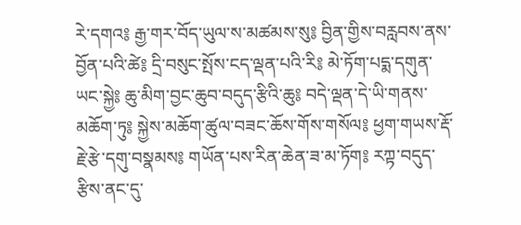རེ་དགའ༔ རྒྱ་གར་བོད་ཡུལ་ས་མཚམས་སུ༔ བྱིན་གྱིས་བརླབས་ནས་བྱོན་པའི་ཚེ༔ དྲི་བསུང་སྤོས་ངད་ལྡན་པའི་རི༔ མེ་ཏོག་པདྨ་དགུན་ཡང་སྐྱེ༔ ཆུ་མིག་བྱང་ཆུབ་བདུད་རྩིའི་ཆུ༔ བདེ་ལྡན་དེ་ཡི་གནས་མཆོག་ཏུ༔ སྐྱེས་མཆོག་ཚུལ་བཟང་ཆོས་གོས་གསོལ༔ ཕྱག་གཡས་རྡོ་རྗེ་རྩེ་དགུ་བསྣམས༔ གཡོན་པས་རིན་ཆེན་ཟ་མ་ཏོག༔ རཀྟ་བདུད་རྩིས་ནང་དུ་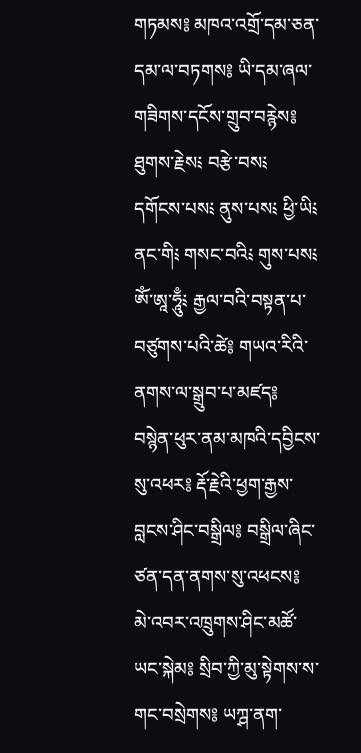གཏམས༔ མཁའ་འགྲོ་དམ་ཅན་དམ་ལ་བཏགས༔ ཡི་དམ་ཞལ་གཟིགས་དངོས་གྲུབ་བརྙེས༔ ཐུགས་རྗེས༴ བརྩེ་བས༴ དགོངས་པས༴ ནུས་པས༴ ཕྱི་ཡི༴ ནང་གི༴ གསང་བའི༴ གུས་པས༴ ཨོཾ་ཨཱ་ཧཱུྃ༴ རྒྱལ་བའི་བསྟན་པ་བཙུགས་པའི་ཚེ༔ གཡའ་རིའི་ནགས་ལ་སྒྲུབ་པ་མཛད༔ བསྙེན་ཕུར་ནམ་མཁའི་དབྱིངས་སུ་འཕར༔ རྡོ་རྗེའི་ཕྱག་རྒྱས་བླངས་ཤིང་བསྒྲིལ༔ བསྒྲིལ་ཞིང་ཙན་དན་ནགས་སུ་འཕངས༔ མེ་འབར་འཁྲུགས་ཤིང་མཚོ་ཡང་སྐེམ༔ སྲིབ་ཀྱི་མུ་སྟེགས་ས་གང་བསྲེགས༔ ཡཀྴ་ནག་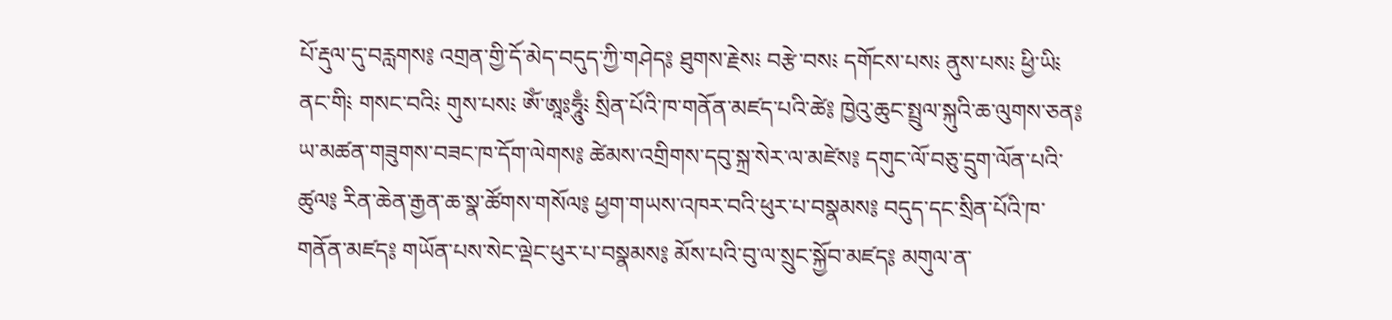པོ་རྡུལ་དུ་བརླགས༔ འགྲན་གྱི་དོ་མེད་བདུད་ཀྱི་གཤེད༔ ཐུགས་རྗེས༴ བརྩེ་བས༴ དགོངས་པས༴ ནུས་པས༴ ཕྱི་ཡི༴ ནང་གི༴ གསང་བའི༴ གུས་པས༴ ཨོཾ་ཨཱཿཧཱུྃ༴ སྲིན་པོའི་ཁ་གནོན་མཛད་པའི་ཚེ༔ ཁྱེའུ་ཆུང་སྤྲུལ་སྐུའི་ཆ་ལུགས་ཅན༔ ཡ་མཚན་གཟུགས་བཟང་ཁ་དོག་ལེགས༔ ཚེམས་འགྲིགས་དབུ་སྐྲ་སེར་ལ་མཛེས༔ དགུང་ལོ་བཅུ་དྲུག་ལོན་པའི་ཚུལ༔ རིན་ཆེན་རྒྱན་ཆ་སྣ་ཚོགས་གསོལ༔ ཕྱག་གཡས་འཁར་བའི་ཕུར་པ་བསྣམས༔ བདུད་དང་སྲིན་པོའི་ཁ་གནོན་མཛད༔ གཡོན་པས་སེང་ལྡེང་ཕུར་པ་བསྣམས༔ མོས་པའི་བུ་ལ་སྲུང་སྐྱོབ་མཛད༔ མགུལ་ན་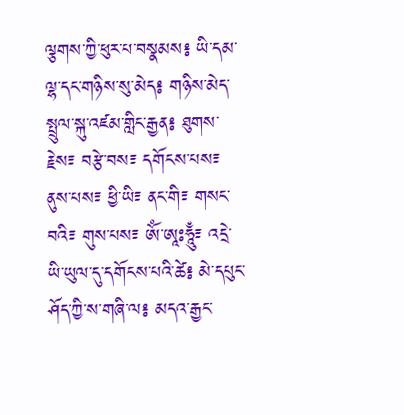ལྕགས་ཀྱི་ཕུར་པ་བསྣམས༔ ཡི་དམ་ལྷ་དང་གཉིས་སུ་མེད༔ གཉིས་མེད་སྤྲུལ་སྐུ་འཛམ་གླིང་རྒྱན༔ ཐུགས་རྗེས༴ བརྩེ་བས༴ དགོངས་པས༴ ནུས་པས༴ ཕྱི་ཡི༴ ནང་གི༴ གསང་བའི༴ གུས་པས༴ ཨོཾ་ཨཱཿཧཱུྃ༴ འདྲེ་ཡི་ཡུལ་དུ་དགོངས་པའི་ཚེ༔ མེ་དཔུང་ཤོད་ཀྱི་ས་གཞི་ལ༔ མདའ་རྒྱང་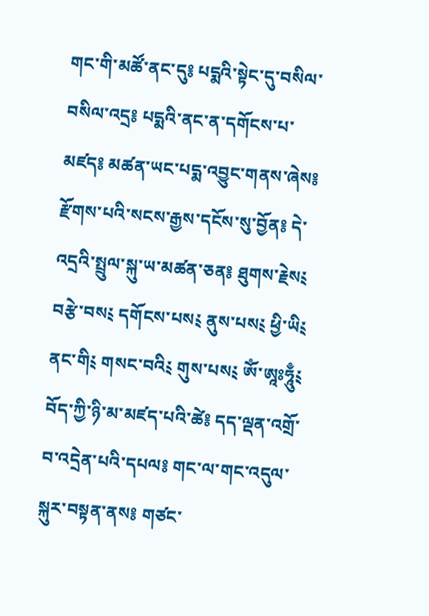གང་གི་མཚོ་ནང་དུ༔ པདྨའི་སྟེང་དུ་བསིལ་བསིལ་འདྲ༔ པདྨའི་ནང་ན་དགོངས་པ་མཛད༔ མཚན་ཡང་པདྨ་འབྱུང་གནས་ཞེས༔ རྫོགས་པའི་སངས་རྒྱས་དངོས་སུ་བྱོན༔ དེ་འདྲའི་སྤྲུལ་སྐུ་ཡ་མཚན་ཅན༔ ཐུགས་རྗེས༴ བརྩེ་བས༴ དགོངས་པས༴ ནུས་པས༴ ཕྱི་ཡི༴ ནང་གི༴ གསང་བའི༴ གུས་པས༴ ཨོཾ་ཨཱཿཧཱུྃ༴ བོད་ཀྱི་ཉི་མ་མཛད་པའི་ཚེ༔ དད་ལྡན་འགྲོ་བ་འདྲེན་པའི་དཔལ༔ གང་ལ་གང་འདུལ་སྐུར་བསྟན་ནས༔ གཙང་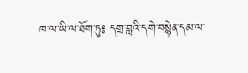ཁ་ལ་ཡི་ལ་ཐོག་ཏུ༔ དགྲ་བླའི་དགེ་བསྙེན་དམ་ལ་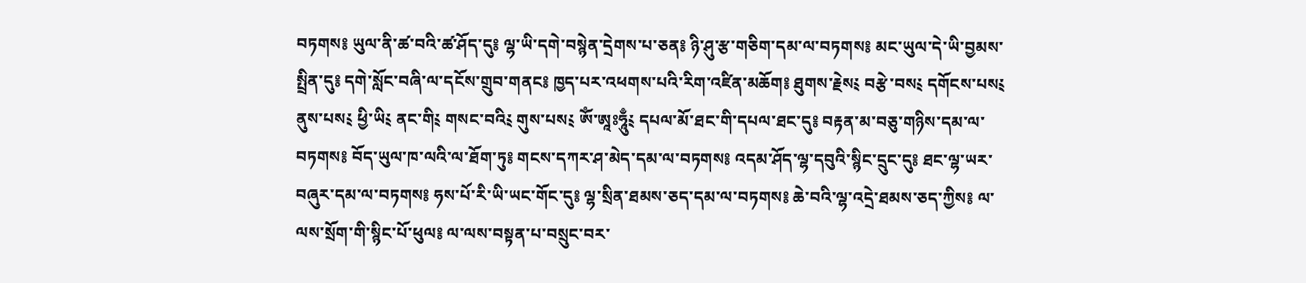བཏགས༔ ཡུལ་ནི་ཚ་བའི་ཚ་ཤོད་དུ༔ ལྷ་ཡི་དགེ་བསྙེན་དྲེགས་པ་ཅན༔ ཉི་ཤུ་རྩ་གཅིག་དམ་ལ་བཏགས༔ མང་ཡུལ་དེ་ཡི་བྱམས་སྤྲིན་དུ༔ དགེ་སློང་བཞི་ལ་དངོས་གྲུབ་གནང༔ ཁྱད་པར་འཕགས་པའི་རིག་འཛིན་མཆོག༔ ཐུགས་རྗེས༴ བརྩེ་བས༴ དགོངས་པས༴ ནུས་པས༴ ཕྱི་ཡི༴ ནང་གི༴ གསང་བའི༴ གུས་པས༴ ཨོཾ་ཨཱཿཧཱུྃ༴ དཔལ་མོ་ཐང་གི་དཔལ་ཐང་དུ༔ བརྟན་མ་བཅུ་གཉིས་དམ་ལ་བཏགས༔ བོད་ཡུལ་ཁ་ལའི་ལ་ཐོག་ཏུ༔ གངས་དཀར་ཤ་མེད་དམ་ལ་བཏགས༔ འདམ་ཤོད་ལྷ་དབུའི་སྙིང་དྲུང་དུ༔ ཐང་ལྷ་ཡར་བཞུར་དམ་ལ་བཏགས༔ ཧས་པོ་རི་ཡི་ཡང་གོང་དུ༔ ལྷ་སྲིན་ཐམས་ཅད་དམ་ལ་བཏགས༔ ཆེ་བའི་ལྷ་འདྲེ་ཐམས་ཅད་ཀྱིས༔ ལ་ལས་སྲོག་གི་སྙིང་པོ་ཕུལ༔ ལ་ལས་བསྟན་པ་བསྲུང་བར་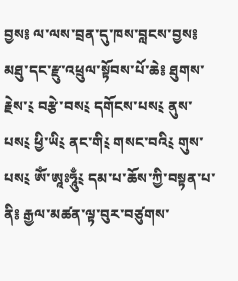བྱས༔ ལ་ལས་བྲན་དུ་ཁས་བླངས་བྱས༔ མཐུ་དང་རྫུ་འཕྲུལ་སྟོབས་པོ་ཆེ༔ ཐུགས་རྗེས་༴ བརྩེ་བས༴ དགོངས་པས༴ ནུས་པས༴ ཕྱི་ཡི༴ ནང་གི༴ གསང་བའི༴ གུས་པས༴ ཨོཾ་ཨཱཿཧཱུྃ༴ དམ་པ་ཆོས་ཀྱི་བསྟན་པ་ནི༔ རྒྱལ་མཚན་ལྟ་བུར་བཙུགས་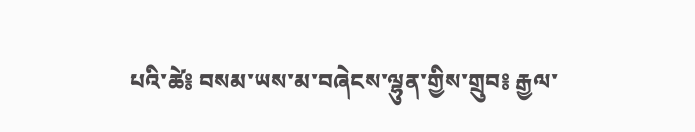པའི་ཚེ༔ བསམ་ཡས་མ་བཞེངས་ལྷུན་གྱིས་གྲུབ༔ རྒྱལ་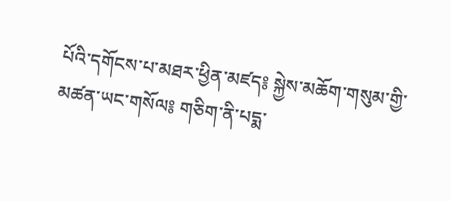པོའི་དགོངས་པ་མཐར་ཕྱིན་མཛད༔ སྐྱེས་མཆོག་གསུམ་གྱི་མཚན་ཡང་གསོལ༔ གཅིག་ནི་པདྨ་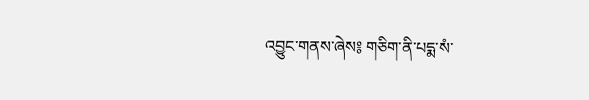འབྱུང་གནས་ཞེས༔ གཅིག་ནི་པདྨ་སཾ་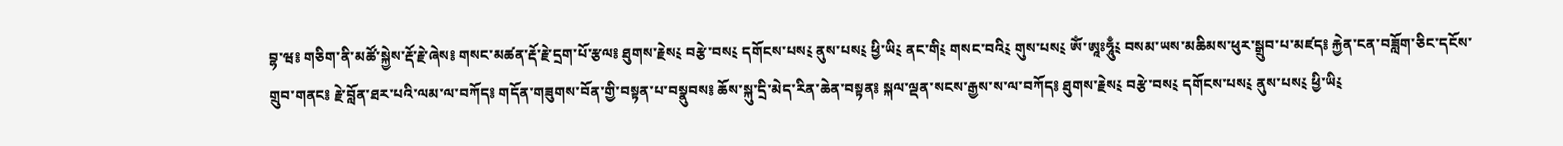བྷ་ཝ༔ གཅིག་ནི་མཚོ་སྐྱེས་རྡོ་རྗེ་ཞེས༔ གསང་མཚན་རྡོ་རྗེ་དྲག་པོ་རྩལ༔ ཐུགས་རྗེས༴ བརྩེ་བས༴ དགོངས་པས༴ ནུས་པས༴ ཕྱི་ཡི༴ ནང་གི༴ གསང་བའི༴ གུས་པས༴ ཨོཾ་ཨཱཿཧཱུྃ༴ བསམ་ཡས་མཆིམས་ཕུར་སྒྲུབ་པ་མཛད༔ རྐྱེན་ངན་བཟློག་ཅིང་དངོས་གྲུབ་གནང༔ རྗེ་བློན་ཐར་པའི་ལམ་ལ་བཀོད༔ གདོན་གཟུགས་བོན་གྱི་བསྟན་པ་བསྣུབས༔ ཆོས་སྐུ་དྲི་མེད་རིན་ཆེན་བསྟན༔ སྐལ་ལྡན་སངས་རྒྱས་ས་ལ་བཀོད༔ ཐུགས་རྗེས༴ བརྩེ་བས༴ དགོངས་པས༴ ནུས་པས༴ ཕྱི་ཡི༴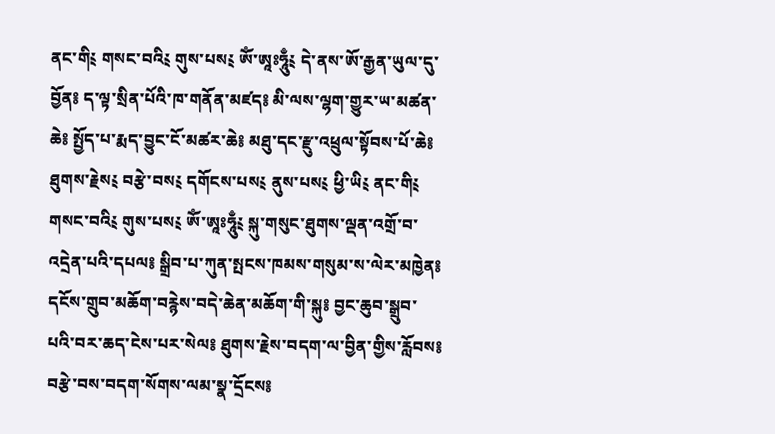ནང་གི༴ གསང་བའི༴ གུས་པས༴ ཨོཾ་ཨཱཿཧཱུྃ༴ དེ་ནས་ཨོ་རྒྱན་ཡུལ་དུ་བྱོན༔ ད་ལྟ་སྲིན་པོའི་ཁ་གནོན་མཛད༔ མི་ལས་ལྷག་གྱུར་ཡ་མཚན་ཆེ༔ སྤྱོད་པ་རྨད་བྱུང་ངོ་མཚར་ཆེ༔ མཐུ་དང་རྫུ་འཕྲུལ་སྟོབས་པོ་ཆེ༔ ཐུགས་རྗེས༴ བརྩེ་བས༴ དགོངས་པས༴ ནུས་པས༴ ཕྱི་ཡི༴ ནང་གི༴ གསང་བའི༴ གུས་པས༴ ཨོཾ་ཨཱཿཧཱུྃ༴ སྐུ་གསུང་ཐུགས་ལྡན་འགྲོ་བ་འདྲེན་པའི་དཔལ༔ སྒྲིབ་པ་ཀུན་སྤངས་ཁམས་གསུམ་ས་ལེར་མཁྱེན༔ དངོས་གྲུབ་མཆོག་བརྙེས་བདེ་ཆེན་མཆོག་གི་སྐུ༔ བྱང་ཆུབ་སྒྲུབ་པའི་བར་ཆད་ངེས་པར་སེལ༔ ཐུགས་རྗེས་བདག་ལ་བྱིན་གྱིས་རློབས༔ བརྩེ་བས་བདག་སོགས་ལམ་སྣ་དྲོངས༔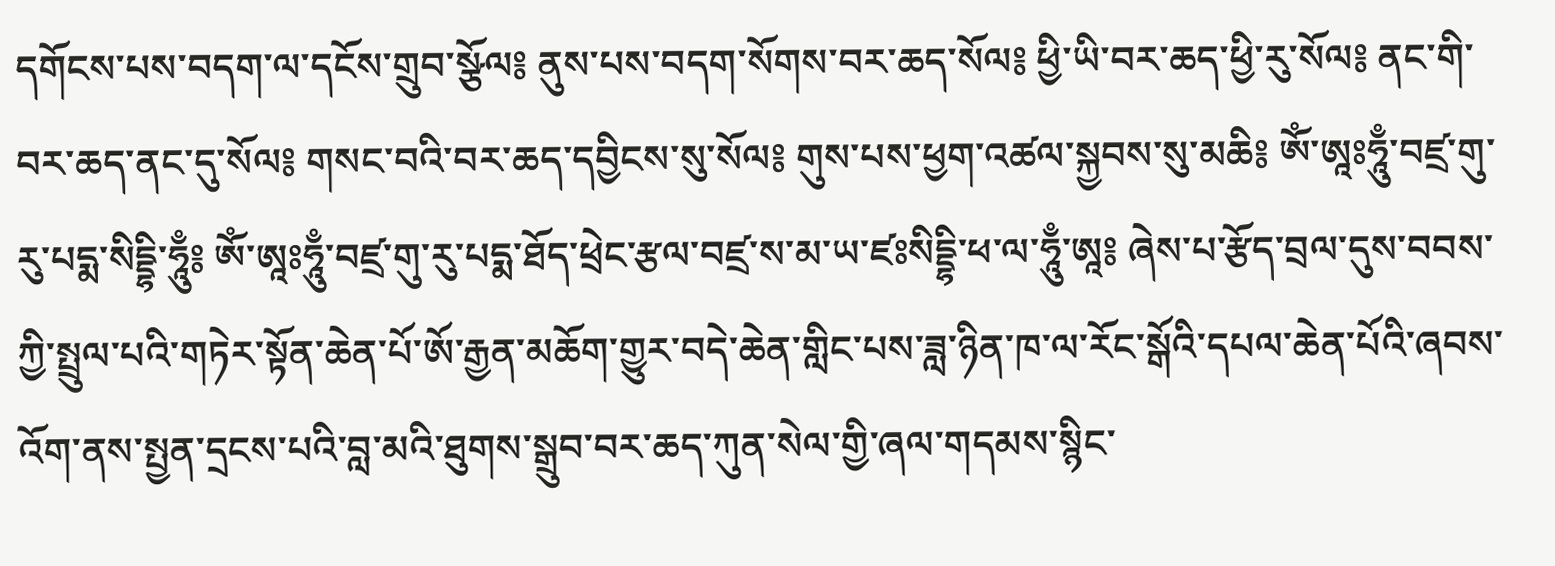དགོངས་པས་བདག་ལ་དངོས་གྲུབ་སྩོལ༔ ནུས་པས་བདག་སོགས་བར་ཆད་སོལ༔ ཕྱི་ཡི་བར་ཆད་ཕྱི་རུ་སོལ༔ ནང་གི་བར་ཆད་ནང་དུ་སོལ༔ གསང་བའི་བར་ཆད་དབྱིངས་སུ་སོལ༔ གུས་པས་ཕྱག་འཚལ་སྐྱབས་སུ་མཆི༔ ཨོཾ་ཨཱཿཧཱུྃ་བཛྲ་གུ་རུ་པདྨ་སིདྡྷི་ཧཱུྃ༔ ཨོཾ་ཨཱཿཧཱུྃ་བཛྲ་གུ་རུ་པདྨ་ཐོད་ཕྲེང་རྩལ་བཛྲ་ས་མ་ཡ་ཛཿསིདྡྷི་ཕ་ལ་ཧཱུྃ་ཨཱ༔ ཞེས་པ་རྩོད་བྲལ་དུས་བབས་ཀྱི་སྤྲུལ་པའི་གཏེར་སྟོན་ཆེན་པོ་ཨོ་རྒྱན་མཆོག་གྱུར་བདེ་ཆེན་གླིང་པས་ཟླ་ཉིན་ཁ་ལ་རོང་སྒོའི་དཔལ་ཆེན་པོའི་ཞབས་འོག་ནས་སྤྱན་དྲངས་པའི་བླ་མའི་ཐུགས་སྒྲུབ་བར་ཆད་ཀུན་སེལ་གྱི་ཞལ་གདམས་སྙིང་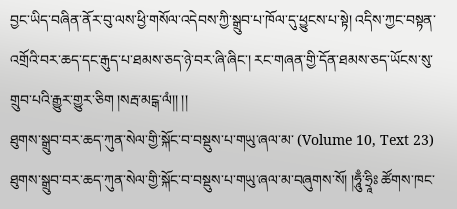བྱང་ཡིད་བཞིན་ནོར་བུ་ལས་ཕྱི་གསོལ་འདེབས་ཀྱི་སྒྲུབ་པ་ཁོལ་དུ་ཕྱུངས་པ་སྟེ། འདིས་ཀྱང་བསྟན་འགྲོའི་བར་ཆད་དང་རྒུད་པ་ཐམས་ཅད་ཉེ་བར་ཞི་ཞིང་། རང་གཞན་གྱི་དོན་ཐམས་ཅད་ཡོངས་སུ་གྲུབ་པའི་རྒྱུར་གྱུར་ཅིག །སརྦ་མངྒ་ལཾ།། །།
ཐུགས་སྒྲུབ་བར་ཆད་ཀུན་སེལ་གྱི་སྐོང་བ་བསྡུས་པ་གཡུ་ཞལ་མ་ (Volume 10, Text 23)
ཐུགས་སྒྲུབ་བར་ཆད་ཀུན་སེལ་གྱི་སྐོང་བ་བསྡུས་པ་གཡུ་ཞལ་མ་བཞུགས་སོ། །ཧཱུྃ་ཧྲཱིཿ ཚོགས་ཁང་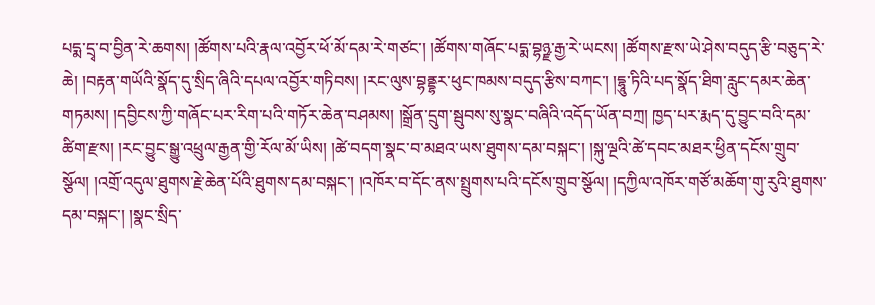པདྨ་དྲྭ་བ་བྱིན་རེ་ཆགས། །ཚོགས་པའི་རྣལ་འབྱོར་ཕོ་མོ་དམ་རེ་གཙང་། །ཚོགས་གཞོང་པདྨ་བྷཉྫ་རྒྱ་རེ་ཡངས། །ཚོགས་རྫས་ཡེ་ཤེས་བདུད་རྩི་བཅུད་རེ་ཆེ། །བརྟན་གཡོའི་སྣོད་དུ་སྲིད་ཞིའི་དཔལ་འབྱོར་གཏིབས། །རང་ལུས་བྷནྡྷར་ཕུང་ཁམས་བདུད་རྩིས་བཀང་། །དྷཱུ་ཏིའི་པད་སྣོད་ཐིག་རླུང་དམར་ཆེན་གཏམས། །དབྱིངས་ཀྱི་གཞོང་པར་རིག་པའི་གཏོར་ཆེན་བཤམས། །སྒྲོན་དྲུག་སྦུབས་སུ་སྣང་བཞིའི་འདོད་ཡོན་བཀྲ། ཁྱད་པར་རྨད་དུ་བྱུང་བའི་དམ་ཚིག་རྫས། །རང་བྱུང་སྒྱུ་འཕྲུལ་རྒྱན་གྱི་རོལ་མོ་ཡིས། །ཚེ་བདག་སྣང་བ་མཐའ་ཡས་ཐུགས་དམ་བསྐང་། །སྐུ་ལྔའི་ཚེ་དབང་མཐར་ཕྱིན་དངོས་གྲུབ་སྩོལ། །འགྲོ་འདུལ་ཐུགས་རྗེ་ཆེན་པོའི་ཐུགས་དམ་བསྐང་། །འཁོར་བ་དོང་ནས་སྤྲུགས་པའི་དངོས་གྲུབ་སྩོལ། །དཀྱིལ་འཁོར་གཙོ་མཆོག་གུ་རུའི་ཐུགས་དམ་བསྐང་། །སྣང་སྲིད་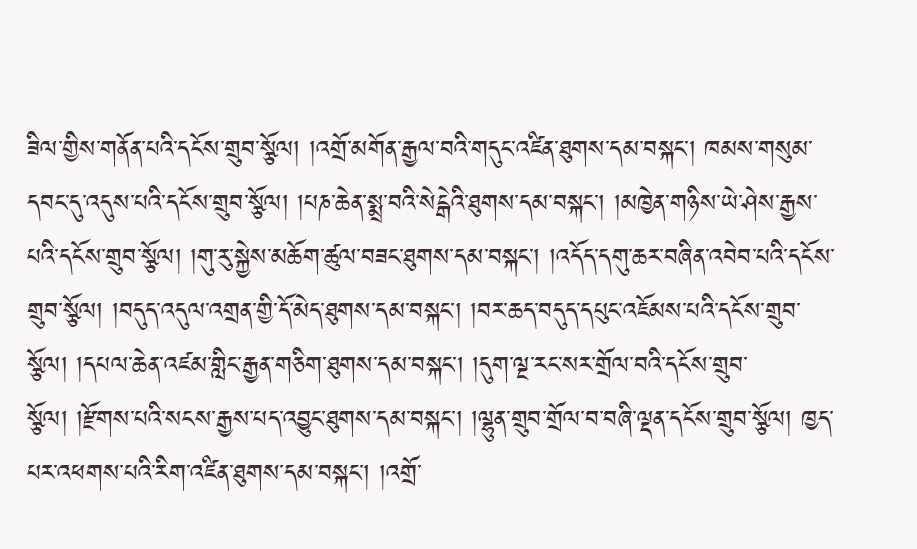ཟིལ་གྱིས་གནོན་པའི་དངོས་གྲུབ་སྩོལ། །འགྲོ་མགོན་རྒྱལ་བའི་གདུང་འཛིན་ཐུགས་དམ་བསྐང་། ཁམས་གསུམ་དབང་དུ་འདུས་པའི་དངོས་གྲུབ་སྩོལ། །པཎ་ཆེན་སྨྲ་བའི་སེངྒེའི་ཐུགས་དམ་བསྐང་། །མཁྱེན་གཉིས་ཡེ་ཤེས་རྒྱས་པའི་དངོས་གྲུབ་སྩོལ། །གུ་རུ་སྐྱེས་མཆོག་ཚུལ་བཟང་ཐུགས་དམ་བསྐང་། །འདོད་དགུ་ཆར་བཞིན་འབེབ་པའི་དངོས་གྲུབ་སྩོལ། །བདུད་འདུལ་འགྲན་གྱི་དོ་མེད་ཐུགས་དམ་བསྐང་། །བར་ཆད་བདུད་དཔུང་འཇོམས་པའི་དངོས་གྲུབ་སྩོལ། །དཔལ་ཆེན་འཛམ་གླིང་རྒྱན་གཅིག་ཐུགས་དམ་བསྐང་། །དུག་ལྔ་རང་སར་གྲོལ་བའི་དངོས་གྲུབ་སྩོལ། །རྫོགས་པའི་སངས་རྒྱས་པད་འབྱུང་ཐུགས་དམ་བསྐང་། །ལྷུན་གྲུབ་གྲོལ་བ་བཞི་ལྡན་དངོས་གྲུབ་སྩོལ། ཁྱད་པར་འཕགས་པའི་རིག་འཛིན་ཐུགས་དམ་བསྐང་། །འགྲོ་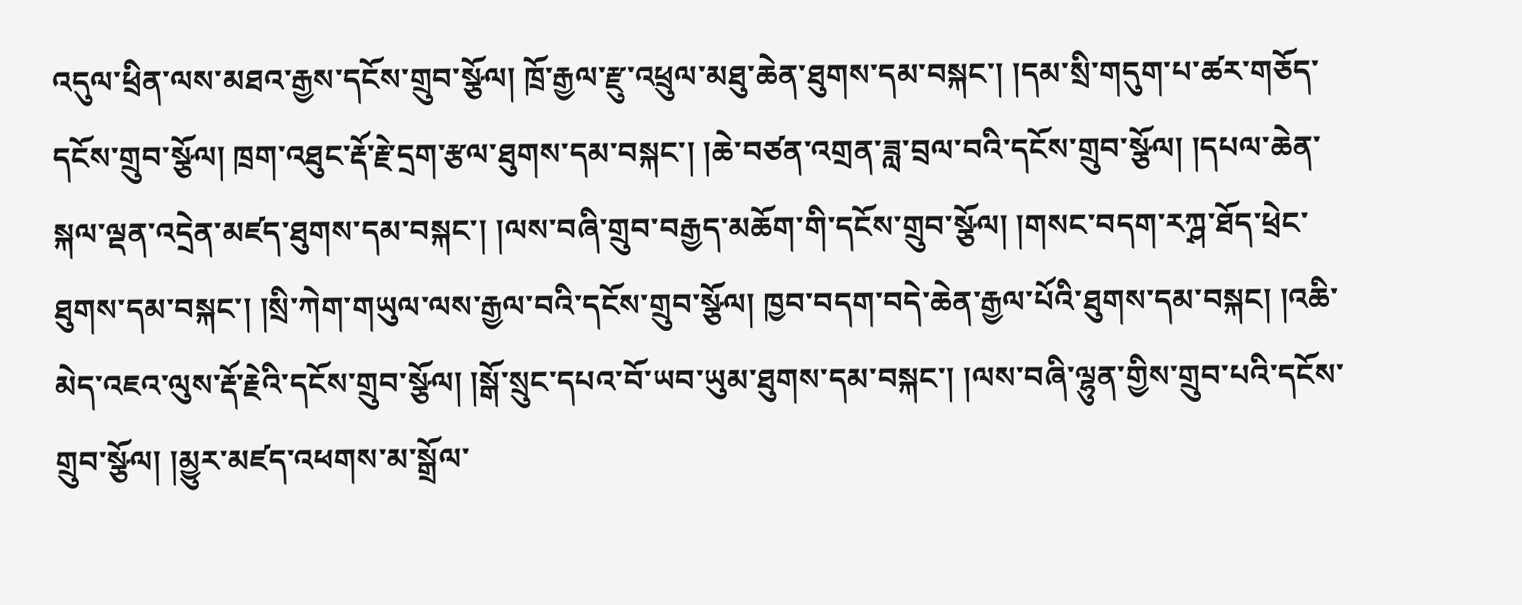འདུལ་ཕྲིན་ལས་མཐའ་རྒྱས་དངོས་གྲུབ་སྩོལ། ཁྲོ་རྒྱལ་རྫུ་འཕྲུལ་མཐུ་ཆེན་ཐུགས་དམ་བསྐང་། །དམ་སྲི་གདུག་པ་ཚར་གཅོད་དངོས་གྲུབ་སྩོལ། ཁྲག་འཐུང་རྡོ་རྗེ་དྲག་རྩལ་ཐུགས་དམ་བསྐང་། །ཆེ་བཙན་འགྲན་ཟླ་བྲལ་བའི་དངོས་གྲུབ་སྩོལ། །དཔལ་ཆེན་སྐལ་ལྡན་འདྲེན་མཛད་ཐུགས་དམ་བསྐང་། །ལས་བཞི་གྲུབ་བརྒྱད་མཆོག་གི་དངོས་གྲུབ་སྩོལ། །གསང་བདག་རཀྴ་ཐོད་ཕྲེང་ཐུགས་དམ་བསྐང་། །སྲི་ཀེག་གཡུལ་ལས་རྒྱལ་བའི་དངོས་གྲུབ་སྩོལ། ཁྱབ་བདག་བདེ་ཆེན་རྒྱལ་པོའི་ཐུགས་དམ་བསྐང། །འཆི་མེད་འཇའ་ལུས་རྡོ་རྗེའི་དངོས་གྲུབ་སྩོལ། །སྒོ་སྲུང་དཔའ་བོ་ཡབ་ཡུམ་ཐུགས་དམ་བསྐང་། །ལས་བཞི་ལྷུན་གྱིས་གྲུབ་པའི་དངོས་གྲུབ་སྩོལ། །མྱུར་མཛད་འཕགས་མ་སྒྲོལ་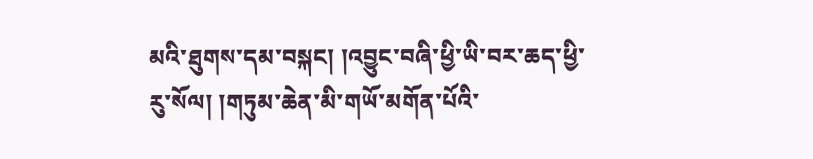མའི་ཐུགས་དམ་བསྐང། །འབྱུང་བཞི་ཕྱི་ཡི་བར་ཆད་ཕྱི་རུ་སོལ། །གཏུམ་ཆེན་མི་གཡོ་མགོན་པོའི་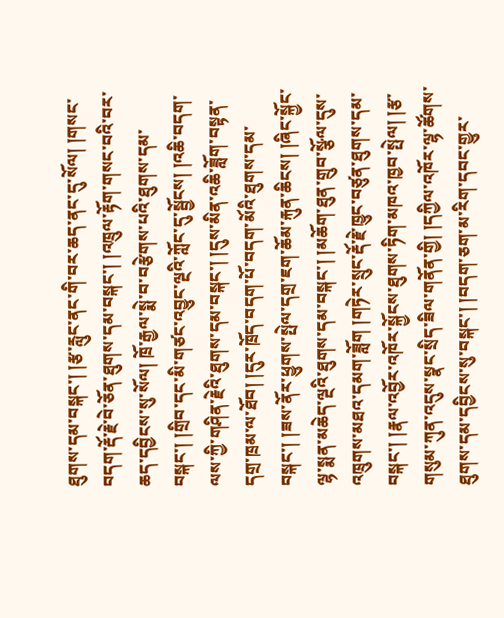ཐུགས་དམ་བསྐང་། །རྩ་རླུང་ནང་གི་བར་ཆད་ནང་དུ་སོལ། །གསང་བདག་རྡོ་རྗེ་བེ་ཅོན་ཐུགས་དམ་བསྐང་། །འཁྲུལ་རྟོག་གསང་བའི་བར་ཆད་དབྱིངས་སུ་སོལ། ཁྲོ་རྒྱལ་སྨེ་བ་བརྩེགས་པའི་ཐུགས་དམ་བསྐང་། །གྲིབ་དང་མི་གཙང་འབྱུང་ལྔའི་ཀློང་དུ་སྦྱོངས། །འཆི་བདག་ལས་ཀྱི་གཤིན་རྗེའི་ཐུགས་དམ་བསྐང་། །དུས་མིན་འཆི་ཟློག་བསྟན་དགྲ་ཁྲམ་ལ་ཐོབ། །དུར་ཁྲོད་བདག་པོ་བདག་མོའི་ཐུགས་དམ་བསྐང་། །ཟས་ནོར་ཕྱུགས་སྤེལ་དགྲ་ཇག་ཆོམ་རྐུན་ཆིངས། །ཞིང་སྐྱོང་ལྷ་སྨན་མཆེད་ལྔའི་ཐུགས་དམ་བསྐང་། །མཆོག་ཐུན་གྲུབ་སྩོལ་དུས་འཁྲུགས་མཐའ་དམག་ཟློག །གཏེར་སྲུང་རྡོ་རྗེ་ཁྱུང་བཙུན་ཐུགས་དམ་བསྐང་། །རྣལ་འབྱོར་འཁོར་སྐྱོངས་ཐུགས་ཏིག་མཁའ་ཁྱབ་སྤེལ། །རྩ་གསུམ་ཀུན་འདུས་སྣང་སྲིད་ཟིལ་གནོན་གྱི། །དཀྱིལ་འཁོར་ལྷ་ཚོགས་ཐུགས་དམ་དབྱིངས་སུ་བསྐང་། །བདག་ཅག་མ་རིག་དབང་གྱུར་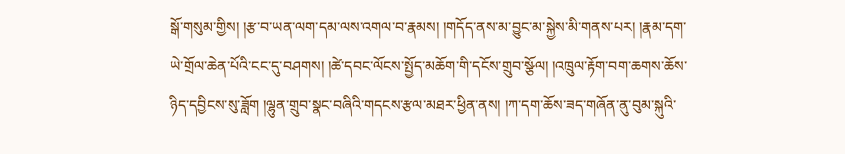སྒོ་གསུམ་གྱིས། །རྩ་བ་ཡན་ལག་དམ་ལས་འགལ་བ་རྣམས། །གདོད་ནས་མ་བྱུང་མ་སྐྱེས་མི་གནས་པར། །རྣམ་དག་ཡེ་གྲོལ་ཆེན་པོའི་ངང་དུ་བཤགས། །ཚེ་དབང་ལོངས་སྤྱོད་མཆོག་གི་དངོས་གྲུབ་སྩོལ། །འཁྲུལ་རྟོག་བག་ཆགས་ཆོས་ཉིད་དབྱིངས་སུ་ཟློག །ལྷུན་གྲུབ་སྣང་བཞིའི་གདངས་རྩལ་མཐར་ཕྱིན་ནས། །ཀ་དག་ཆོས་ཟད་གཞོན་ནུ་བུམ་སྐུའི་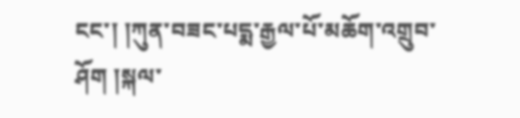ངང་། །ཀུན་བཟང་པདྨ་རྒྱལ་པོ་མཆོག་འགྲུབ་ཤོག །སྐལ་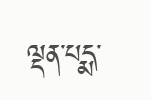ལྡན་པདྨ་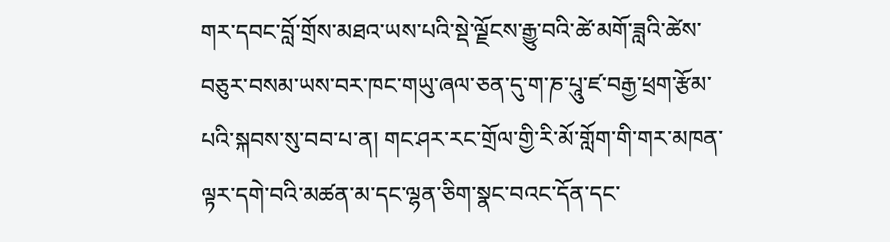གར་དབང་བློ་གྲོས་མཐའ་ཡས་པའི་སྡེ་ལྗོངས་རྒྱུ་བའི་ཚེ་མགོ་ཟླའི་ཚེས་བཅུར་བསམ་ཡས་བར་ཁང་གཡུ་ཞལ་ཅན་དུ་ག་ཎ་པཱུ་ཛ་བརྒྱ་ཕྲག་རྩོམ་པའི་སྐབས་སུ་བབ་པ་ན། གང་ཤར་རང་གྲོལ་གྱི་རི་མོ་གློག་གི་གར་མཁན་ལྟར་དགེ་བའི་མཚན་མ་དང་ལྷན་ཅིག་སྣང་བའང་དོན་དང་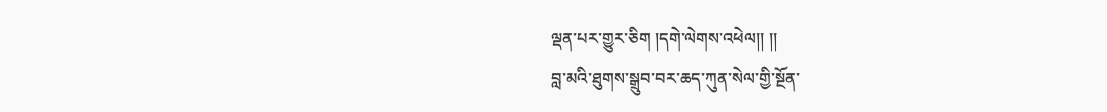ལྡན་པར་གྱུར་ཅིག །དགེ་ལེགས་འཕེལ།། །།
བླ་མའི་ཐུགས་སྒྲུབ་བར་ཆད་ཀུན་སེལ་གྱི་སྔོན་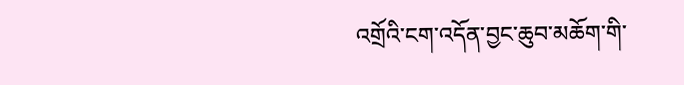འགྲོའི་ངག་འདོན་བྱང་ཆུབ་མཆོག་གི་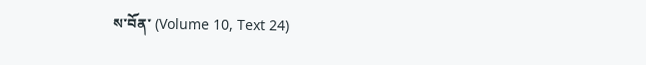ས་བོན་ (Volume 10, Text 24)